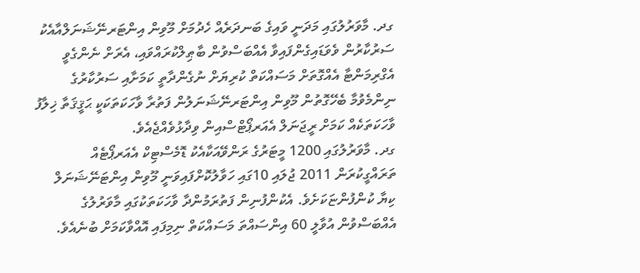ގދ. މާވަރުލުގައި މަދަނީ ވައިގެ ބަނދަރެއް ހެދުމަށް މޫވިން އިންޓަރނޭޝަނަލްއާއެކު ސަރުކާރުން ވެވަޑައިގެންފައިވާ އެއްބަސްވުން ބާޠިލްކުރައްވައި، އެރަށް ނެންގެވީ އެގްރިމަންޓާ އެއްގޮތަށް މަސައްކަތް ކުރިޔަށް ނުގެންދާތީ ކަމަށާއި ސަރުކާރުގެ ނިންމެވުމާ ބެހޭގޮތުން މޫވިން އިންޓަރނޭޝަނަލުން ފަތުރާ ވާހަކަތަކަކީ ޙަޤީޤަތާ ޚިލާފު ވާހަކަތަކެއް ކަމަށް ރީޖަނަލް އެއަރޕޯޓްސްއިން ވިދާޅުވެއްޖެއެވެ.
ގދ. މާވަރުލުގައި 1200 މީޓަރުގެ ރަންވޭއަކާއެކު ޑޮމެސްޓިކް އެއަރޕޯޓެއް ތަރައްގީކުރަން 2011 ޖުލައި 10ގައި ހަވާލުކޮށްފައިވަނީ މޫވިން އިންޓަނޭޝަނަލް ކިޔާ ކުންފުންޏަކަށެވެ. އެކުންފުނިން ފަތުރަމުންދާ ވާހަކަތަކުގައި މާވަރުލުގެ އެއްބަސްވުން އުވާލީ 60 އިންސައްތަ މަސައްކަތް ނިމިފައި އޮއްވާކަމަށް ބުނެއެވެ.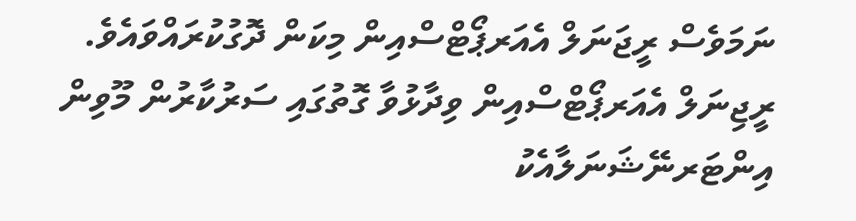ނަމަވެސް ރީޖަނަލް އެއަރޕޯޓްސްއިން މިކަން ދޮގުކުރައްވައެވެ. ރީޖިނަލް އެއަރޕޯޓްސްއިން ވިދާޅުވާ ގޮތުގައި ސަރުކާރުން މޫވިން އިންޓަރނޭޝަނަލާއެކު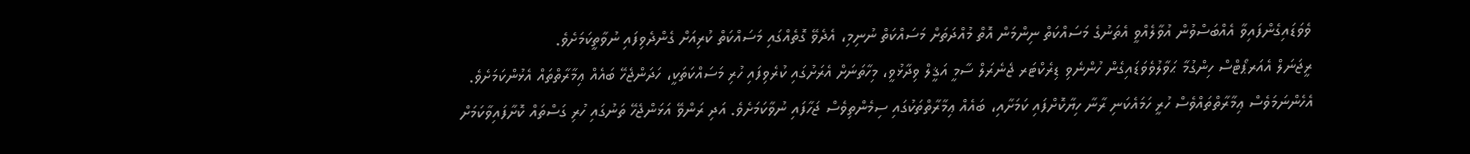ވެވަޑައިގެންފައިވާ އެއްބަސްވުން އުވާލެއްވީ އެތަނުގެ މަސައްކަތް ނިންމަން އޮތް މުއްދަތަށް މަސައްކަތް ނުނިމި، އެދެވޭ ގޮތެއްގައި މަސައްކަތް ކުރިއަށް ގެންދެވިފައި ނުވާތީކަމަށެވެ.
ރީޖަނަލް އެއަރޕޯޓްސް ހިންގުމާ ޙަވާލުވެވަޑައިގެން ހުންނެވި ޑިރެކްޓަރ ޖެނެރަލް ސާމީ އަޤީލް ވިދާޅުވީ، މިހާތަނަށް އެރަށުގައި ކުރެވިފައި ހުރި މަސައްކަތަކީ، ހަދަންޖެހޭ ބައެއް ޢިމާރާތްތައް އެޅުންކަމަށެވެ. އެހެންނަމަވެސް ޢިމާރާތްތައްވެސް ހުރީ ހަމައެކަނި ރާނާ ހިޔާކޮށްފައި ކަމަށާއި، ބައެއް ޢިމާރާތްތަކުގައި ސިމެންތިވެސް ޖަހާފައި ނުވާކަމަށެވެ. އަދި ރަންވޭ އަޅަންޖެހޭ ތަނުގައި ހުރި ގަސްތައް ކޮށާފައިވާކަމަށް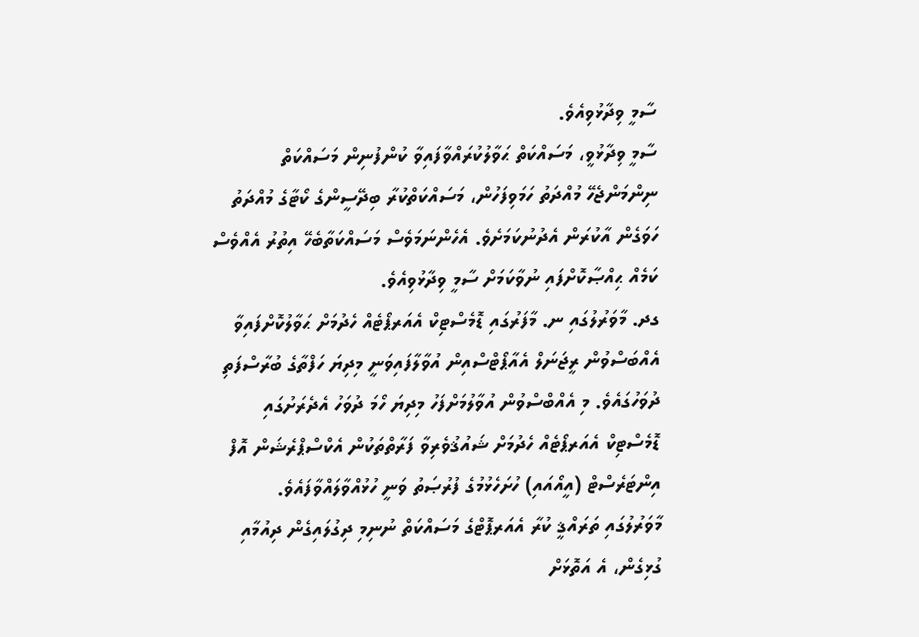ސާމީ ވިދާޅުވިއެވެ.
ސާމީ ވިދާޅުވީ، މަސައްކަތް ޙަވާލުކުރައްވާފައިވާ ކުންފުނިން މަސައްކަތް ނިންމަންޖެހޭ މުއްދަތު ހަމަވިފަހުން، މަސައްކަތްކުރާ ބިދޭސީންގެ ކޯޓާގެ މުއްދަތު ހަވަގެން އާކުރަން އެދުނުކަމަށެވެ. އެހެންނަމަވެސް މަސައްކަތާބެހޭ އިތުރު އެއްވެސް ކަމެއް ޙިއްޞާކޮށްފައި ނުވާކަމަށް ސާމީ ވިދާޅުވިއެވެ.
ގދ. މާވަރުލުގައި ނ. މާފަރުގައި ޑޮމެސްޓިކް އެއަރޕޯޓެއް ހެދުމަށް ޙަވާލުކޮށްފައިވާ އެއްބަސްވުން ރީޖަނަލް އެއާޕޯޓްސްއިން އުވާލާފައިވަނީ މިދިޔަ ހަފްތާގެ ބުރާސްފަތި ދުވަހުގައެވެ. މި އެއްބްސްވުން އުވާލުމަށްފަހު މިދިޔަ ހޯމަ ދުވަހު އެދެރަށުގައި ޑޮމެސްޓިކް އެއަރޕޯޓެއް ހެދުމަށް ޝައުޤުވެރިވާ ފަރާތްތަކުން އެކްސްޕްރެޝަން އޮފް އިންޓަރެސްޓް (އީއޯއައި) ހުށަހެޅުމުގެ ފުރުޞަތު ވަނީ ހުޅުއްވާލައްވާފައެވެ.
މާވަރުލުގައި ތަރައްޤީ ކުރާ އެއަރޕޮޓްގެ މަސައްކަތް ނުނިމި ދިގުލައިގެން ދިއުމާއި ގުޅިގެން، އެ އަތޮޅަށް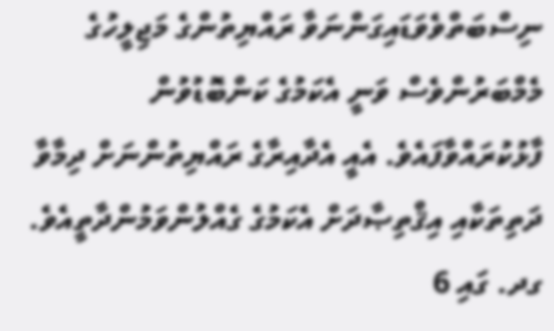ނިސްބަތްވެވަޑައިގަންނަވާ ރައްޔިތުންގެ މަޖިލީހުގެ މެމްބަރުންވެސް ވަނީ އެކަމުގެ ކަންބޮޑުވުން ފާޅުކުރައްވާފައެވެ. އެއީ އެދާއިރާގެ ރައްޔިތުންނަށް ދިމާވާ ދަތިތަކާއި އިޤްތިޞާދަށް އެކަމުގެ ގެއްލުންވަމުންދާތީއެވެ.
ގދ. ގައި 6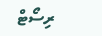ރިސޯޓް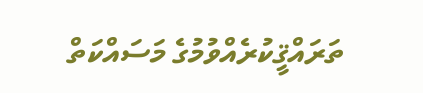ތަރައްޤީކުރެއްވުމުގެ މަސައްކަތް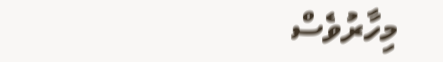މިހާރުވެސް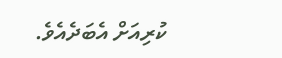ކުރިއަށް އެބަދެއެވެ.